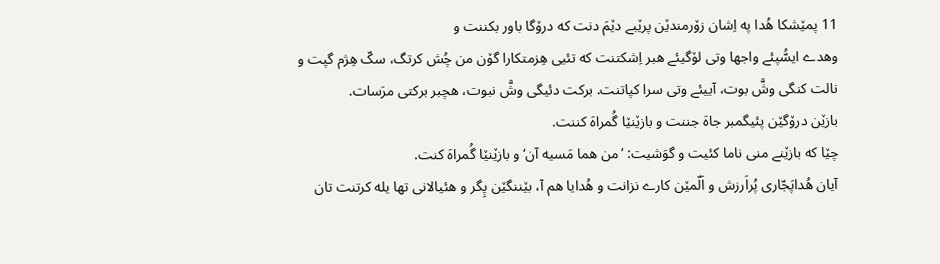11 پمێشکا هُدا په اِشان زۆرمندێن پرێبے دێمَ دنت که درۆگا باور بکننت و
وهدے ایسُّپئے واجها وتی لۆگیئے هبر اِشکتنت که تئیی هِزمتکارا گۆن من چُش کرتگ، سکّ هِژم گپت و
نالت کنگی وشَّ بوت، آییئے وتی سرا کپاتنت. برکت دئیگی وشَّ نبوت، هچبر برکتی مرَسات.
بازێن درۆگێن پئیگمبر جاهَ جننت و بازێنێا گُمراهَ کننت.
چێا که بازێنے منی ناما کئیت و گوَشیت: ’من هما مَسیه آن‘ و بازێنێا گُمراهَ کنت.
آیان هُداپَجّاری پُراَرزش و اَلّمێن کارے نزانت و هُدایا هم آ، بێننگێن پِگر و هئیالانی تها یله کرتنت تان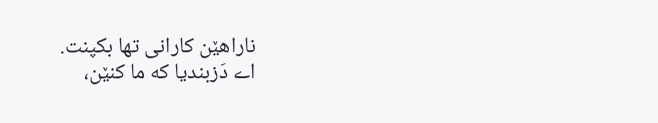ناراهێن کارانی تها بکپنت.
اے دَزبندیا که ما کنێن،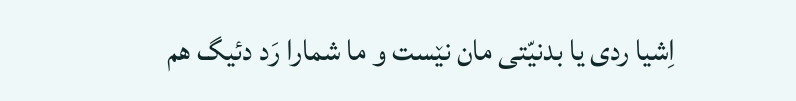اِشیا ردی یا بدنیّتی مان نێست و ما شمارا رَد دئیگ هم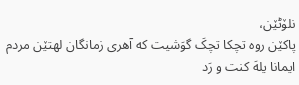نلۆٹێن،
پاکێن روه تچکا تچکَ گوَشیت که آهری زمانگان لهتێن مردم ایمانا یلهَ کنت و رَد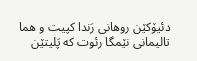دئیۆکێن روهانی رَندا کپیت و هما تالیمانی نێمگا رئوت که پَلیتێن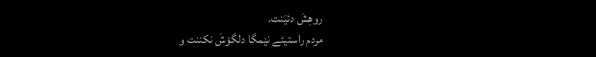روهِشَ دئیَنت.
مردم راستیئے نێمگا دلگۆشَ نکننت و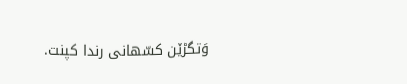وَتگڑێن کسّهانی رندا کپنت.